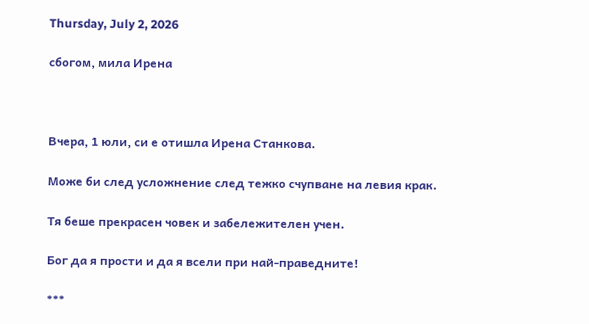Thursday, July 2, 2026

сбогом, мила Ирена



Вчера, 1 юли, си е отишла Ирена Станкова.

Може би след усложнение след тежко счупване на левия крак.

Тя беше прекрасен човек и забележителен учен.

Бог да я прости и да я всели при най-праведните!

***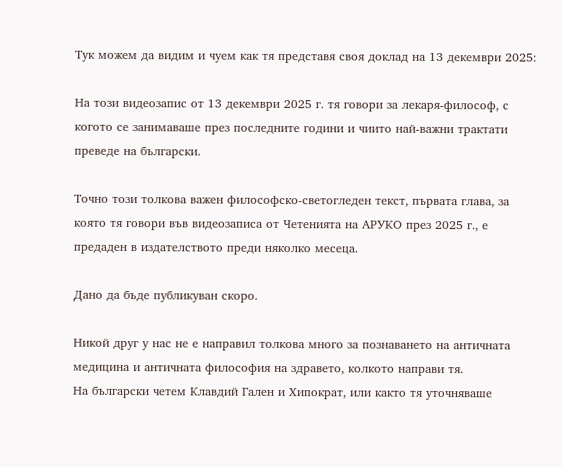Тук можем да видим и чуем как тя представя своя доклад на 13 декември 2025:

На този видеозапис от 13 декември 2025 г. тя говори за лекаря-философ, с когото се занимаваше през последните години и чиито най-важни трактати преведе на български.

Точно този толкова важен философско-светогледен текст, първата глава, за която тя говори във видеозаписа от Четенията на АРУКО през 2025 г., е предаден в издателството преди няколко месеца.

Дано да бъде публикуван скоро.

Никой друг у нас не е направил толкова много за познаването на античната медицина и античната философия на здравето, колкото направи тя.
На български четем Клавдий Гален и Хипократ, или както тя уточняваше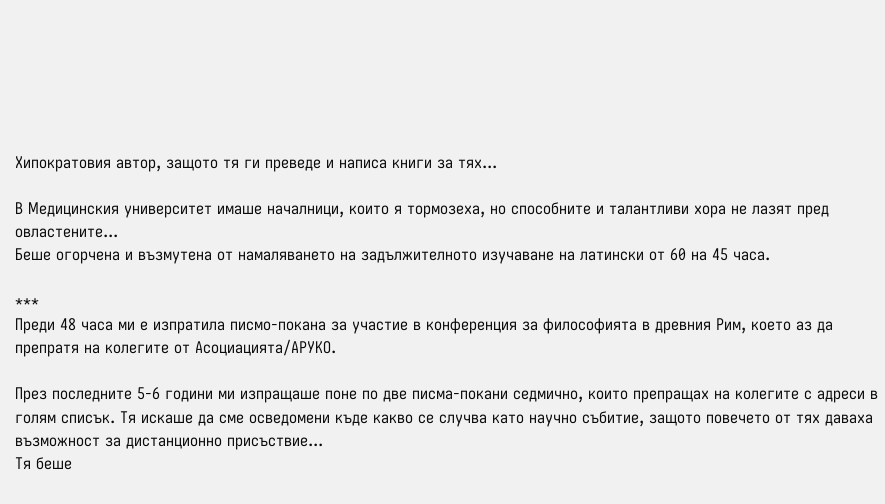Хипократовия автор, защото тя ги преведе и написа книги за тях...

В Медицинския университет имаше началници, които я тормозеха, но способните и талантливи хора не лазят пред овластените...
Беше огорчена и възмутена от намаляването на задължителното изучаване на латински от 60 на 45 часа.

***
Преди 48 часа ми е изпратила писмо-покана за участие в конференция за философията в древния Рим, което аз да препратя на колегите от Асоциацията/АРУКО.

През последните 5-6 години ми изпращаше поне по две писма-покани седмично, които препращах на колегите с адреси в голям списък. Тя искаше да сме осведомени къде какво се случва като научно събитие, защото повечето от тях даваха възможност за дистанционно присъствие...
Тя беше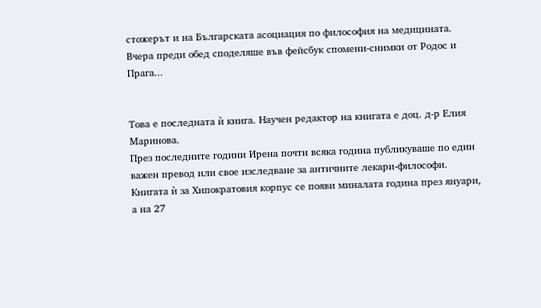стожерът и на Българската асоциация по философия на медицината.
Вчера преди обед споделяше във фейсбук спомени-снимки от Родос и Прага...


Това е последната ѝ книга. Научен редактор на книгата е доц. д-р Елия Маринова.
През последните години Ирена почти всяка година публикуваше по един важен превод или свое изследване за античните лекари-философи.
Книгата ѝ за Хипократовия корпус се появи миналата година през януари, а на 27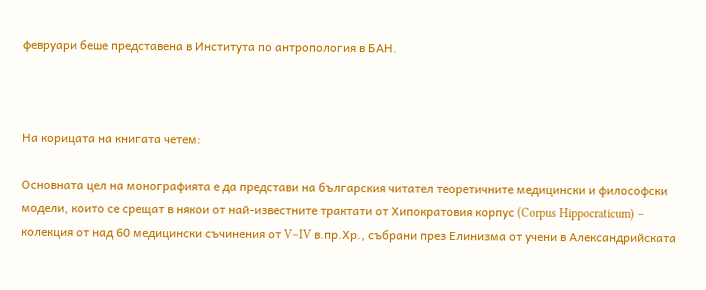февруари беше представена в Института по антропология в БАН.



На корицата на книгата четем:

Основната цел на монографията е да представи на българския читател теоретичните медицински и философски модели, които се срещат в някои от най-известните трактати от Хипократовия корпус (Corpus Hippocraticum) – колекция от над 60 медицински съчинения от V–IV в.пр.Хр., събрани през Елинизма от учени в Александрийската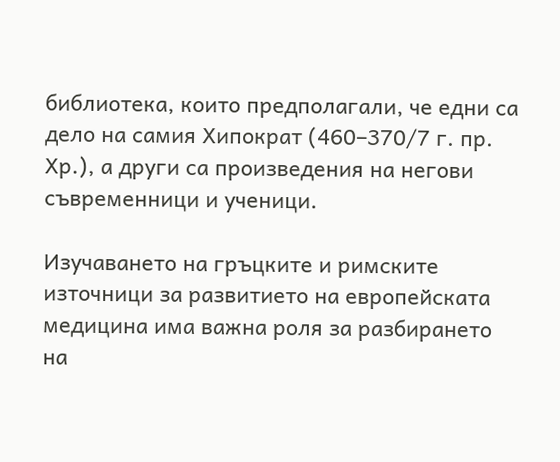библиотека, които предполагали, че едни са дело на самия Хипократ (460–370/7 г. пр. Хр.), а други са произведения на негови съвременници и ученици.

Изучаването на гръцките и римските източници за развитието на европейската медицина има важна роля за разбирането на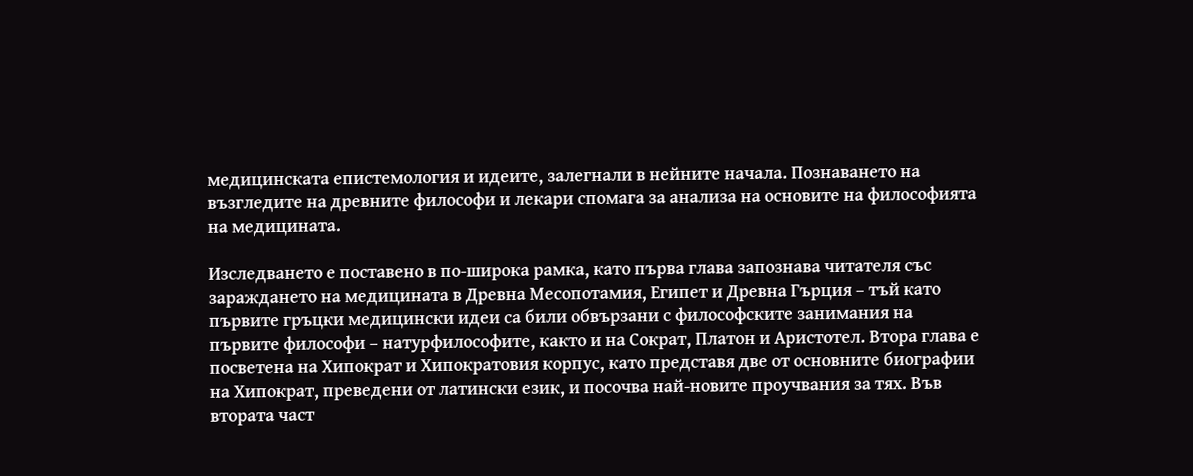медицинската епистемология и идеите, залегнали в нейните начала. Познаването на възгледите на древните философи и лекари спомага за анализа на основите на философията на медицината.

Изследването е поставено в по-широка рамка, като първа глава запознава читателя със зараждането на медицината в Древна Месопотамия, Египет и Древна Гърция – тъй като първите гръцки медицински идеи са били обвързани с философските занимания на първите философи – натурфилософите, както и на Сократ, Платон и Аристотел. Втора глава е посветена на Хипократ и Хипократовия корпус, като представя две от основните биографии на Хипократ, преведени от латински език, и посочва най-новите проучвания за тях. Във втората част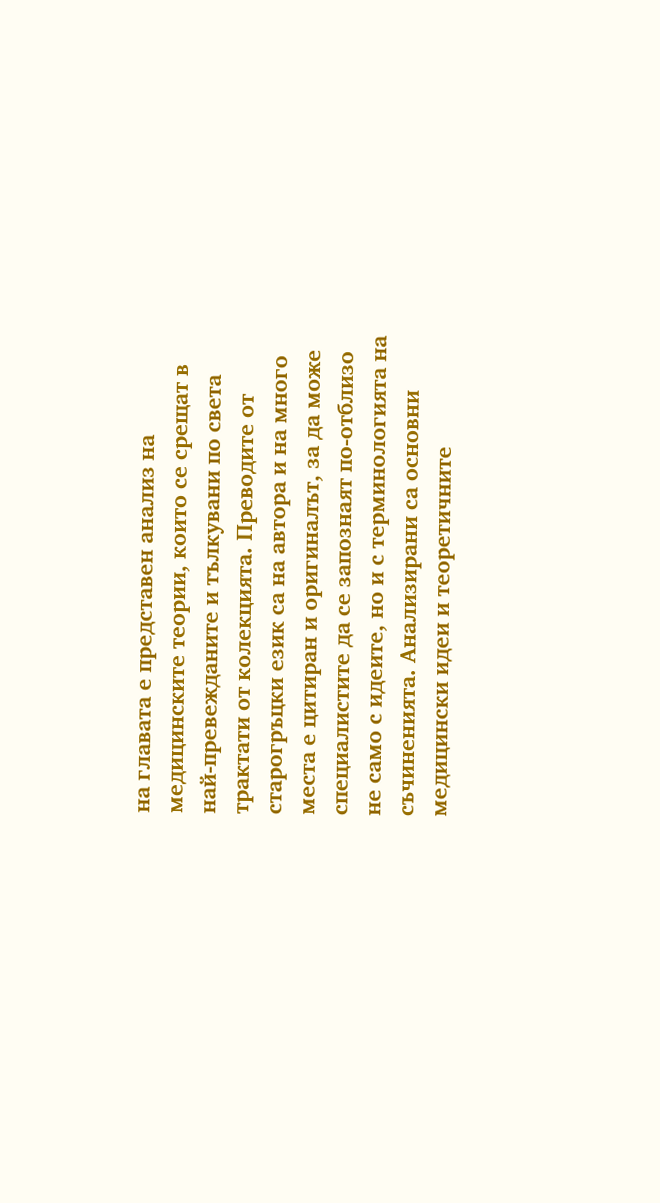на главата е представен анализ на медицинските теории, които се срещат в най-превежданите и тълкувани по света трактати от колекцията. Преводите от старогръцки език са на автора и на много места е цитиран и оригиналът, за да може специалистите да се запознаят по-отблизо не само с идеите, но и с терминологията на съчиненията. Анализирани са основни медицински идеи и теоретичните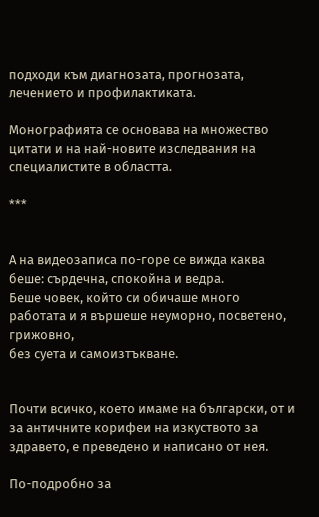подходи към диагнозата, прогнозата, лечението и профилактиката.

Монографията се основава на множество цитати и на най-новите изследвания на специалистите в областта.

***


А на видеозаписа по-горе се вижда каква беше: сърдечна, спокойна и ведра.
Беше човек, който си обичаше много работата и я вършеше неуморно, посветено, грижовно,
без суета и самоизтъкване.


Почти всичко, което имаме на български, от и за античните корифеи на изкуството за здравето, е преведено и написано от нея.

По-подробно за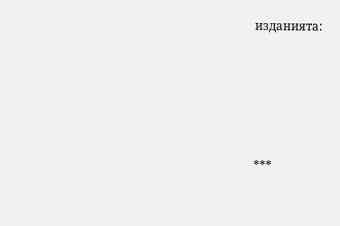изданията:





***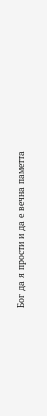Бог да я прости и да е вечна паметта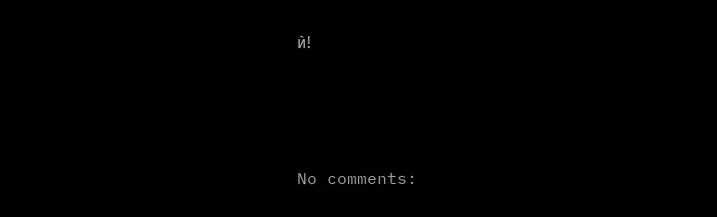ѝ!




No comments: